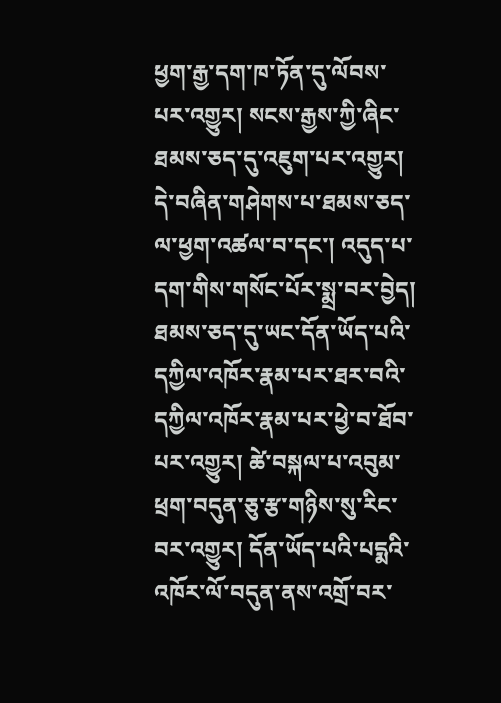ཕྱག་རྒྱ་དག་ཁ་ཏོན་དུ་ལོབས་པར་འགྱུར། སངས་རྒྱས་ཀྱི་ཞིང་ཐམས་ཅད་དུ་འཇུག་པར་འགྱུར། དེ་བཞིན་གཤེགས་པ་ཐམས་ཅད་ལ་ཕྱག་འཚལ་བ་དང་། འདུད་པ་དག་གིས་གསོང་པོར་སྨྲ་བར་བྱེད། ཐམས་ཅད་དུ་ཡང་དོན་ཡོད་པའི་དཀྱིལ་འཁོར་རྣམ་པར་ཐར་བའི་དཀྱིལ་འཁོར་རྣམ་པར་ཕྱེ་བ་ཐོབ་པར་འགྱུར། ཚེ་བསྐལ་པ་འབུམ་ཕྲག་བདུན་ཅུ་རྩ་གཉིས་སུ་རིང་བར་འགྱུར། དོན་ཡོད་པའི་པདྨའི་འཁོར་ལོ་བདུན་ནས་འགྲོ་བར་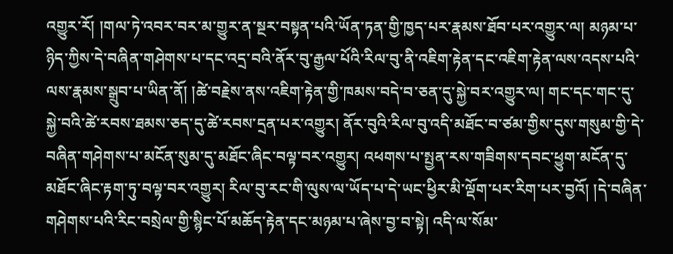འགྱུར་རོ། །གལ་ཏེ་འབར་བར་མ་གྱུར་ན་སྔར་བསྟན་པའི་ཡོན་ཏན་གྱི་ཁྱད་པར་རྣམས་ཐོབ་པར་འགྱུར་ལ། མཉམ་པ་ཉིད་ཀྱིས་དེ་བཞིན་གཤེགས་པ་དང་འདྲ་བའི་ནོར་བུ་རྒྱལ་པོའི་རིལ་བུ་ནི་འཇིག་རྟེན་དང་འཇིག་རྟེན་ལས་འདས་པའི་ལས་རྣམས་སྒྲུབ་པ་ཡིན་ནོ། །ཚེ་བརྗེས་ནས་འཇིག་རྟེན་གྱི་ཁམས་བདེ་བ་ཅན་དུ་སྐྱེ་བར་འགྱུར་ལ། གང་དང་གང་དུ་སྐྱེ་བའི་ཚེ་རབས་ཐམས་ཅད་དུ་ཚེ་རབས་དྲན་པར་འགྱུར། ནོར་བུའི་རིལ་བུ་འདི་མཐོང་བ་ཙམ་གྱིས་དུས་གསུམ་གྱི་དེ་བཞིན་གཤེགས་པ་མངོན་སུམ་དུ་མཐོང་ཞིང་བལྟ་བར་འགྱུར། འཕགས་པ་སྤྱན་རས་གཟིགས་དབང་ཕྱུག་མངོན་དུ་མཐོང་ཞིང་རྟག་ཏུ་བལྟ་བར་འགྱུར། རིལ་བུ་རང་གི་ལུས་ལ་ཡོད་པ་དེ་ཡང་ཕྱིར་མི་ལྡོག་པར་རིག་པར་བྱའོ། །དེ་བཞིན་གཤེགས་པའི་རིང་བསྲེལ་གྱི་སྙིང་པོ་མཆོད་རྟེན་དང་མཉམ་པ་ཞེས་བྱ་བ་སྟེ། འདི་ལ་སོམ་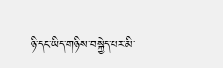ཉི་དང་ཡིད་གཉིས་བསྐྱེད་པར་མི་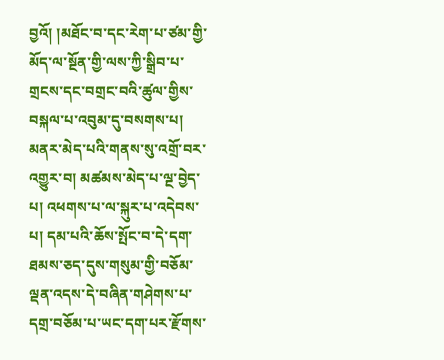བྱའོ། །མཐོང་བ་དང་རེག་པ་ཙམ་གྱི་མོད་ལ་སྔོན་གྱི་ལས་ཀྱི་སྒྲིབ་པ་གྲངས་དང་བགྲང་བའི་ཚུལ་གྱིས་བསྐལ་པ་འབུམ་དུ་བསགས་པ། མནར་མེད་པའི་གནས་སུ་འགྲོ་བར་འགྱུར་བ། མཚམས་མེད་པ་ལྔ་བྱེད་པ། འཕགས་པ་ལ་སྐུར་པ་འདེབས་པ། དམ་པའི་ཆོས་སྤོང་བ་དེ་དག་ཐམས་ཅད་དུས་གསུམ་གྱི་བཅོམ་ལྡན་འདས་དེ་བཞིན་གཤེགས་པ་དགྲ་བཅོམ་པ་ཡང་དག་པར་རྫོགས་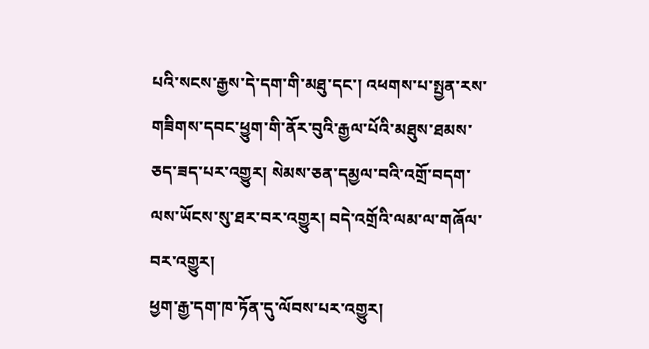པའི་སངས་རྒྱས་དེ་དག་གི་མཐུ་དང་། འཕགས་པ་སྤྱན་རས་གཟིགས་དབང་ཕྱུག་གི་ནོར་བུའི་རྒྱལ་པོའི་མཐུས་ཐམས་ཅད་ཟད་པར་འགྱུར། སེམས་ཅན་དམྱལ་བའི་འགྲོ་བདག་ལས་ཡོངས་སུ་ཐར་བར་འགྱུར། བདེ་འགྲོའི་ལམ་ལ་གཞོལ་བར་འགྱུར།
ཕྱག་རྒྱ་དག་ཁ་ཏོན་དུ་ལོབས་པར་འགྱུར།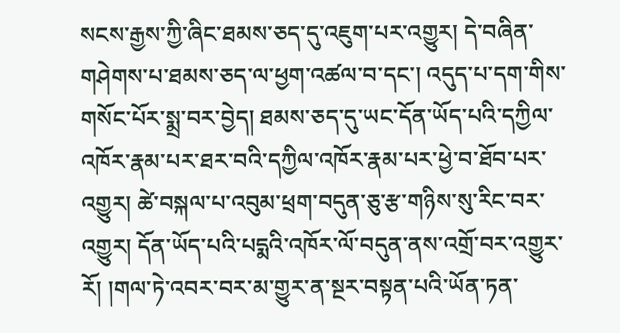སངས་རྒྱས་ཀྱི་ཞིང་ཐམས་ཅད་དུ་འཇུག་པར་འགྱུར། དེ་བཞིན་གཤེགས་པ་ཐམས་ཅད་ལ་ཕྱག་འཚལ་བ་དང་། འདུད་པ་དག་གིས་གསོང་པོར་སྨྲ་བར་བྱེད། ཐམས་ཅད་དུ་ཡང་དོན་ཡོད་པའི་དཀྱིལ་འཁོར་རྣམ་པར་ཐར་བའི་དཀྱིལ་འཁོར་རྣམ་པར་ཕྱེ་བ་ཐོབ་པར་འགྱུར། ཚེ་བསྐལ་པ་འབུམ་ཕྲག་བདུན་ཅུ་རྩ་གཉིས་སུ་རིང་བར་འགྱུར། དོན་ཡོད་པའི་པདྨའི་འཁོར་ལོ་བདུན་ནས་འགྲོ་བར་འགྱུར་རོ། །གལ་ཏེ་འབར་བར་མ་གྱུར་ན་སྔར་བསྟན་པའི་ཡོན་ཏན་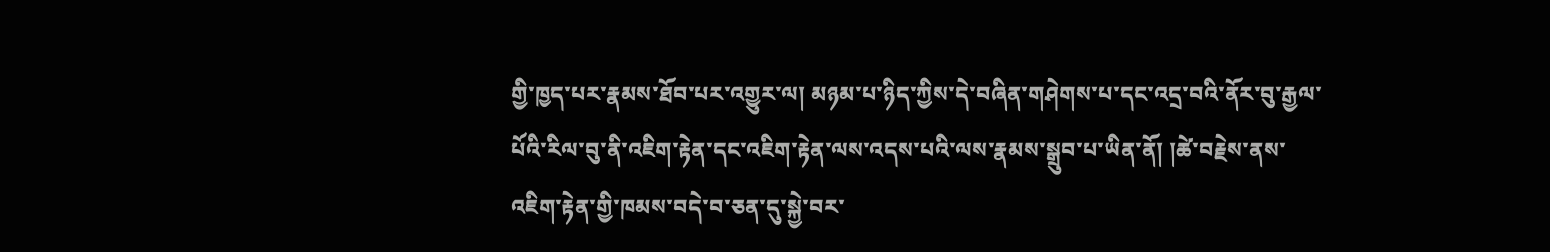གྱི་ཁྱད་པར་རྣམས་ཐོབ་པར་འགྱུར་ལ། མཉམ་པ་ཉིད་ཀྱིས་དེ་བཞིན་གཤེགས་པ་དང་འདྲ་བའི་ནོར་བུ་རྒྱལ་པོའི་རིལ་བུ་ནི་འཇིག་རྟེན་དང་འཇིག་རྟེན་ལས་འདས་པའི་ལས་རྣམས་སྒྲུབ་པ་ཡིན་ནོ། །ཚེ་བརྗེས་ནས་འཇིག་རྟེན་གྱི་ཁམས་བདེ་བ་ཅན་དུ་སྐྱེ་བར་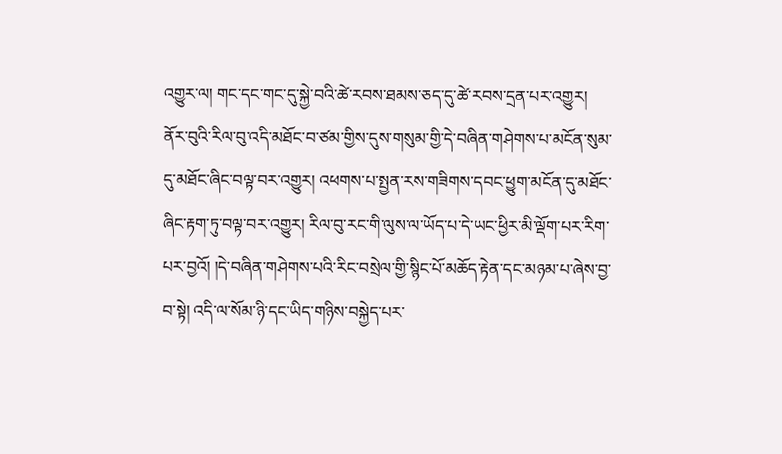འགྱུར་ལ། གང་དང་གང་དུ་སྐྱེ་བའི་ཚེ་རབས་ཐམས་ཅད་དུ་ཚེ་རབས་དྲན་པར་འགྱུར། ནོར་བུའི་རིལ་བུ་འདི་མཐོང་བ་ཙམ་གྱིས་དུས་གསུམ་གྱི་དེ་བཞིན་གཤེགས་པ་མངོན་སུམ་དུ་མཐོང་ཞིང་བལྟ་བར་འགྱུར། འཕགས་པ་སྤྱན་རས་གཟིགས་དབང་ཕྱུག་མངོན་དུ་མཐོང་ཞིང་རྟག་ཏུ་བལྟ་བར་འགྱུར། རིལ་བུ་རང་གི་ལུས་ལ་ཡོད་པ་དེ་ཡང་ཕྱིར་མི་ལྡོག་པར་རིག་པར་བྱའོ། །དེ་བཞིན་གཤེགས་པའི་རིང་བསྲེལ་གྱི་སྙིང་པོ་མཆོད་རྟེན་དང་མཉམ་པ་ཞེས་བྱ་བ་སྟེ། འདི་ལ་སོམ་ཉི་དང་ཡིད་གཉིས་བསྐྱེད་པར་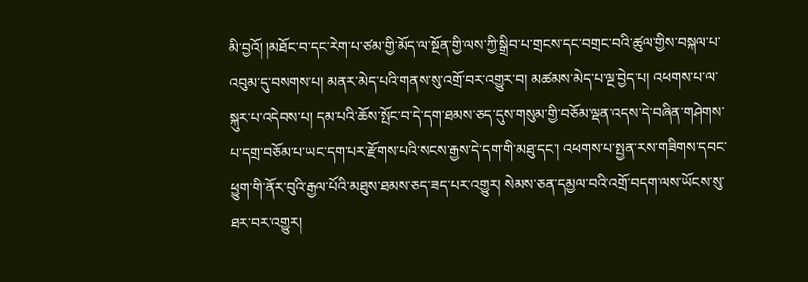མི་བྱའོ། །མཐོང་བ་དང་རེག་པ་ཙམ་གྱི་མོད་ལ་སྔོན་གྱི་ལས་ཀྱི་སྒྲིབ་པ་གྲངས་དང་བགྲང་བའི་ཚུལ་གྱིས་བསྐལ་པ་འབུམ་དུ་བསགས་པ། མནར་མེད་པའི་གནས་སུ་འགྲོ་བར་འགྱུར་བ། མཚམས་མེད་པ་ལྔ་བྱེད་པ། འཕགས་པ་ལ་སྐུར་པ་འདེབས་པ། དམ་པའི་ཆོས་སྤོང་བ་དེ་དག་ཐམས་ཅད་དུས་གསུམ་གྱི་བཅོམ་ལྡན་འདས་དེ་བཞིན་གཤེགས་པ་དགྲ་བཅོམ་པ་ཡང་དག་པར་རྫོགས་པའི་སངས་རྒྱས་དེ་དག་གི་མཐུ་དང་། འཕགས་པ་སྤྱན་རས་གཟིགས་དབང་ཕྱུག་གི་ནོར་བུའི་རྒྱལ་པོའི་མཐུས་ཐམས་ཅད་ཟད་པར་འགྱུར། སེམས་ཅན་དམྱལ་བའི་འགྲོ་བདག་ལས་ཡོངས་སུ་ཐར་བར་འགྱུར།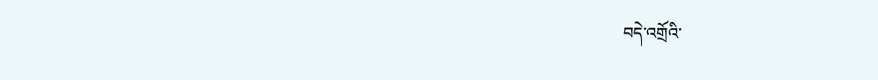བདེ་འགྲོའི་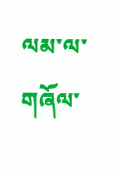ལམ་ལ་གཞོལ་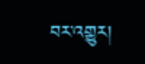བར་འགྱུར།